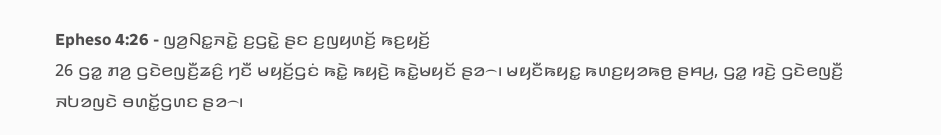Epheso 4:26 - ꤜꤤ꤬ꤡꤢ꤭ꤏꤢꤧ꤭ ꤢ꤬ꤞꤢꤧ꤭ ꤔꤢ ꤢ꤬ꤜꤟꤛꤢꤩ꤬ ꤒꤢ꤬ꤟꤢꤩ꤬
26 ꤞꤤ꤭ ꤊꤤ꤬ ꤞꤢꤧꤕꤜꤢꤪ꤬ꤘꤢꤨ꤬ ꤚꤢꤪ ꤗꤟꤢꤩ꤬ꤞꤢꤦ ꤒꤢꤧ꤭ ꤒꤟꤢꤧ꤬ ꤒꤢꤧ꤭ꤗꤟꤢꤩ ꤔꤤ꤮꤯ ꤗꤟꤢꤪꤒꤟꤢ꤭ ꤒꤛꤢ꤬ꤟꤤꤒꤥ꤬ ꤔꤌꤣ꤬, ꤞꤤ꤭ ꤙꤢꤧ꤬ ꤞꤢꤧꤕꤜꤢꤪ꤬ ꤏꤝꤤꤜꤢꤧ ꤋꤛꤢꤩ꤭ꤞꤛꤢ ꤔꤤ꤮꤯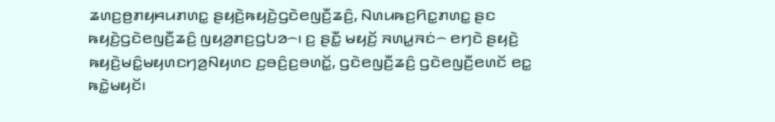ꤘꤛꤢ꤬ꤥ꤬ꤊꤟꤌꤣꤊꤛꤢ꤭ ꤔꤟꤢꤧ꤬ꤒꤟꤢꤧ꤬ꤞꤢꤧꤕꤜꤢꤪ꤬ꤘꤢꤨ꤬, ꤡꤛꤣꤒꤢ꤬ꤖꤢ꤭ꤊꤛꤢ꤭ ꤔꤢ ꤒꤟꤢꤧ꤬ꤞꤢꤧꤕꤜꤢꤪ꤬ꤘꤢꤨ꤬ ꤜꤟꤤ꤬ꤊꤢ꤬ꤞꤝꤤ꤮꤯ ꤢ꤬ ꤔꤢꤪ꤭ ꤗꤟꤢꤩ꤬ ꤏꤛꤣ꤭ꤏꤢꤦ꤮ ꤕꤚꤢꤧ ꤔꤟꤢꤧ꤬ ꤒꤟꤢꤧ꤬ꤗꤢꤨ꤭ꤗꤟꤛꤢꤚꤤ꤬ꤡꤟꤛꤢ ꤢ꤬ꤋꤢꤨ꤬ꤢ꤬ꤋꤛꤢꤩ꤭, ꤞꤢꤧꤕꤜꤢꤪ꤬ꤘꤢꤨ꤬ ꤞꤢꤧꤕꤜꤢꤪ꤬ꤕꤛꤢꤩ ꤕꤢ꤭ ꤒꤢꤧ꤭ꤗꤟꤢꤩ꤯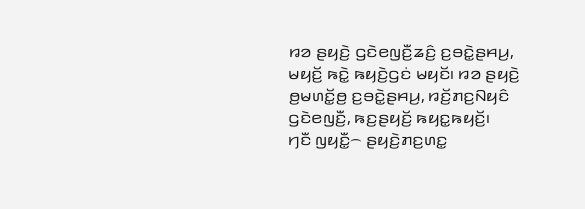ꤙꤤ ꤔꤟꤢꤧ꤬ ꤞꤢꤧꤕꤜꤢꤪ꤬ꤘꤢꤨ꤬ ꤢ꤬ꤋꤢꤧ꤭ꤔꤌꤣ꤬, ꤗꤟꤢꤩ꤬ ꤒꤢꤧ꤭ ꤒꤟꤢꤧ꤬ꤞꤢꤦ ꤗꤟꤢꤩ꤯ ꤙꤤ ꤔꤟꤢꤧ꤬ ꤥ꤬ꤗꤛꤢꤩ꤭ꤥ꤬ ꤢ꤬ꤋꤢꤧ꤭ꤔꤌꤣ꤬, ꤙꤢꤩ꤬ꤊꤢ꤬ꤡꤟꤢꤨ ꤞꤢꤧꤕꤜꤢꤪ꤬, ꤒꤢ꤬ꤔꤟꤢꤩ꤬ ꤒꤟꤢ꤭ꤒꤟꤢꤩ꤬꤯
ꤚꤢꤪ ꤜꤟꤢꤪ꤭꤮ ꤔꤟꤢꤧ꤬ꤊꤢ꤬ꤛꤢ꤭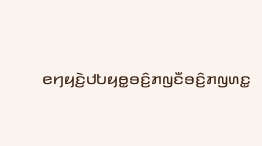ꤕꤚꤟꤢꤧ꤬ꤓꤝꤟꤥ꤭ꤋꤢꤨ꤬ꤊꤜꤢꤪꤋꤢꤨ꤬ꤊꤜꤛꤢ꤭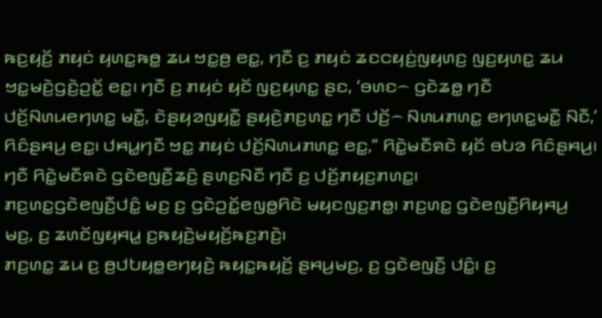ꤒꤢ꤬ꤟꤢꤩ꤬ ꤊꤟꤢꤦ ꤟꤛꤢ꤭ꤒꤥ꤭ ꤘꤣ ꤠꤢ꤭ꤥ꤬ ꤕꤢ꤭, ꤚꤢꤪ ꤢ꤬ ꤊꤟꤢꤦ ꤘꤢꤍꤟꤢꤦ꤬ꤜꤟꤛꤢ꤬ ꤜꤢ꤬ꤟꤛꤢ꤭ ꤘꤣ ꤠꤢ꤭ꤗꤢꤧ꤬ꤞꤢꤧ꤬ꤑꤢꤩ꤭ ꤕꤢ꤭꤯ ꤚꤢꤪ ꤢ꤬ ꤊꤟꤢꤦ ꤟꤢꤩ ꤜꤢ꤬ꤟꤛꤢ꤭ ꤔꤢ, ‘ꤋꤛꤢ꤮ ꤞꤢꤧꤘꤥ꤭ ꤚꤢꤪ ꤓꤢꤩ꤬ꤡꤛꤣꤕꤚꤛꤢ꤭ ꤗꤢꤪ꤭, ꤢꤧꤔꤟꤤꤜꤟꤢꤪ꤭ ꤔꤟꤢꤧ꤬ꤊꤢ꤬ꤛꤢ꤭ ꤚꤢꤪ ꤓꤢꤩ꤬꤮ ꤡꤛꤣꤊꤛꤢ꤭ ꤕꤚꤛꤢ꤭ꤗꤢꤪ꤭ ꤡꤢꤪ,’ ꤖꤢꤨꤔꤌꤣ꤬ ꤕꤢ꤭꤯ ꤓꤌꤣ꤭ꤚꤢꤪ ꤠꤢ꤭ ꤊꤟꤢꤦ ꤓꤢꤩ꤬ꤡꤛꤣꤊꤛꤢ꤭ ꤕꤢ꤭,” ꤖꤢꤧ꤭ꤗꤢꤪꤎꤢꤧ ꤟꤢꤩ ꤋꤝꤤ ꤖꤢꤨꤔꤌꤣ꤬꤯ ꤚꤢꤪ ꤖꤢꤧ꤭ꤗꤢꤪꤎꤢꤧ ꤞꤢꤧꤕꤜꤢꤪ꤬ꤘꤢꤨ꤬ ꤔꤛꤢ꤬ꤡꤢꤪ ꤚꤢꤪ ꤢ꤬ ꤓꤢꤩ꤬ꤊꤟꤢ꤬ꤊꤛꤢ꤭꤯
ꤊꤢ꤬ꤛꤢ꤭ꤞꤢꤧꤕꤜꤢꤪ꤬ꤓꤢꤨ꤭ ꤗꤢ꤬ ꤢ꤬ ꤞꤢꤧꤑꤢꤩ꤭ꤕꤜꤥ꤭ꤖꤢꤧ ꤗꤟꤢꤜꤢ꤬ꤊꤥ꤭꤯ ꤊꤢ꤬ꤛꤢ꤭ ꤞꤢꤧꤕꤜꤢꤪ꤬ꤖꤟꤌꤣ꤬ ꤗꤢ꤬, ꤢ꤬ ꤘꤛꤢꤩꤜꤟꤌꤣ꤭ ꤢ꤬ꤒꤟꤢꤧ꤬ꤗꤟꤢꤩ꤬ꤒꤢ꤬ꤊꤢꤧ꤬꤯
ꤊꤢ꤬ꤛꤢ꤭ ꤘꤣ ꤢ꤬ ꤥ꤬ꤓꤝꤟꤥ꤭ꤕꤚꤟꤢꤧ꤬ ꤒꤟꤢ꤭ꤒꤟꤢꤩ꤬ ꤔꤌꤣ꤬ꤗꤢ꤬, ꤢ꤬ ꤞꤢꤧꤕꤜꤢꤪ꤬ ꤓꤢꤨ꤭꤯ ꤢ꤬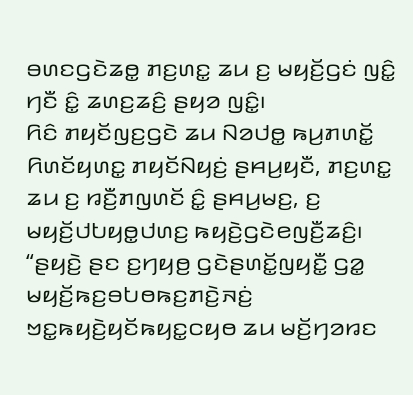ꤋꤛꤢꤞꤢꤧꤘꤥ꤭ ꤊꤢ꤬ꤛꤢ꤭ ꤘꤣ ꤢ꤬ ꤗꤟꤢꤩ꤬ꤞꤢꤦ ꤜꤢꤨ꤭ ꤚꤢꤪ ꤢꤨ꤭ ꤘꤛꤢ꤬ꤘꤢꤨ꤬ ꤔꤟꤤ ꤜꤢꤨ꤭꤯
ꤖꤢꤨ ꤊꤟꤢꤩꤜꤢ꤬ꤞꤢꤧ ꤘꤣ ꤡꤤꤓꤥ꤭ ꤒꤣ꤬ꤊꤛꤢꤩ꤭ ꤖꤛꤢꤩꤟꤛꤢ꤭ ꤊꤟꤢꤩꤡꤟꤢꤦ꤬ ꤔꤌꤣ꤬ꤟꤢꤪ, ꤊꤢ꤬ꤛꤢ꤭ ꤘꤣ ꤢ꤬ ꤙꤢꤪ꤬ꤊꤜꤛꤢꤩ ꤢꤨ꤭ ꤔꤌꤣ꤬ꤗꤢ꤬, ꤢ꤬ ꤗꤟꤢꤩ꤬ꤓꤝꤟꤥ꤭ꤓꤛꤢ꤬ ꤒꤟꤢꤧ꤬ꤞꤢꤧꤕꤜꤢꤪ꤬ꤘꤢꤨ꤬꤯
“ꤔꤟꤢꤧ꤬ ꤔꤢ ꤢ꤬ꤚꤟꤥ꤬ ꤞꤢꤧꤔꤛꤢꤩ꤭ꤜꤟꤢꤪ꤭ ꤞꤤ꤭ ꤗꤟꤢꤩ꤬ꤒꤢ꤬ꤋꤝꤥꤒꤢ꤬ꤊꤢꤧ꤬ꤏꤢꤦ꤬ ꤠꤢ꤭ꤒꤟꤢꤧ꤬ꤟꤢꤩꤒꤟꤢ꤭ꤍꤟꤥ ꤘꤣ ꤗꤢꤩ꤬ꤚꤤꤙꤢ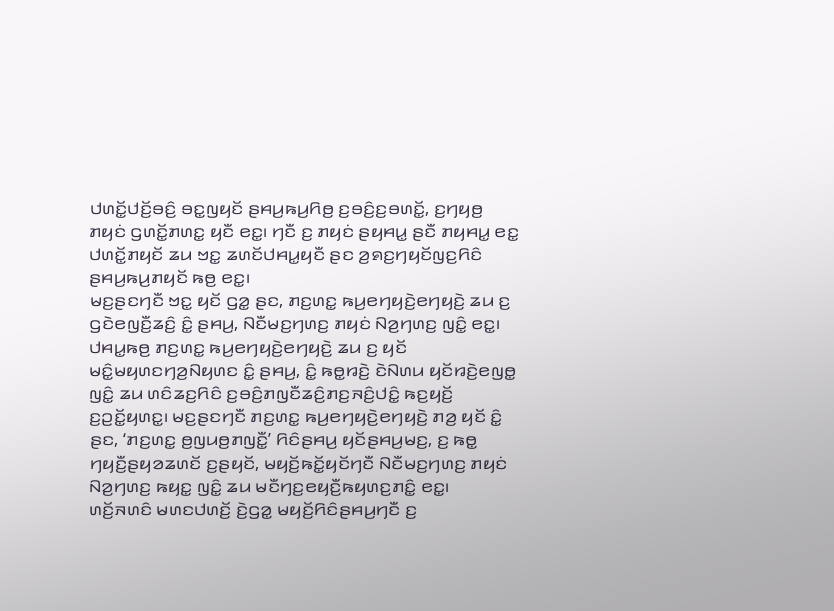ꤓꤛꤢꤩ꤭ꤓꤢꤩ꤬ꤋꤢꤨ꤬ ꤋꤢ꤭ꤜꤟꤢꤩ ꤔꤌꤣ꤬ꤒꤣ꤬ꤖꤥ꤬ ꤢ꤬ꤋꤢꤨ꤬ꤢ꤬ꤋꤛꤢꤩ꤭, ꤢ꤬ꤚꤟꤥ꤬ ꤊꤟꤢꤦ ꤞꤛꤢꤩ꤭ꤊꤛꤢ꤭ ꤟꤢꤪ ꤕꤢ꤭꤯ ꤚꤢꤪ ꤢ꤬ ꤊꤟꤢꤦ ꤔꤟꤌꤣ꤭ ꤔꤢꤪ ꤊꤟꤌꤣ꤭ ꤕꤢ꤭ ꤓꤛꤢꤩ꤭ꤊꤟꤢꤩ ꤘꤣ ꤠꤢ꤭ ꤘꤛꤢꤩꤓꤌꤣ꤭ꤟꤢꤪ ꤔꤢ ꤤ꤬ꤎꤢ꤬ꤚꤟꤢꤩꤜꤢ꤬ꤖꤢꤨ ꤔꤌꤣ꤬ꤒꤣ꤬ꤊꤟꤢꤩ ꤒꤥ꤬ ꤕꤢ꤭꤯
ꤗꤢ꤬ꤔꤢꤚꤢꤪ ꤠꤢ꤭ ꤟꤢꤩ ꤞꤤ꤭ ꤔꤢ, ꤊꤢ꤬ꤛꤢ꤭ ꤒꤣ꤬ꤕꤚꤟꤢꤧ꤬ꤕꤚꤟꤢꤧ꤬ ꤘꤣ ꤢ꤬ ꤞꤢꤧꤕꤜꤢꤪ꤬ꤘꤢꤨ꤬ ꤢꤨ꤭ ꤔꤌꤣ꤬, ꤡꤢꤪꤗꤢ꤬ꤚꤛꤢ꤬ ꤊꤟꤢꤦ ꤡꤤ꤬ꤚꤛꤢ꤬ ꤜꤢꤨ꤭ ꤕꤢ꤭꤯ ꤓꤌꤣ꤭ꤒꤥ꤬ ꤊꤢ꤬ꤛꤢ꤭ ꤒꤣ꤬ꤕꤚꤟꤢꤧ꤬ꤕꤚꤟꤢꤧ꤬ ꤘꤣ ꤢ꤬ ꤟꤢꤩ ꤗꤢꤨ꤭ꤗꤟꤛꤢꤚꤤ꤬ꤡꤟꤛꤢ ꤢꤨ꤭ ꤔꤌꤣ꤬, ꤢꤨ꤭ ꤒꤥ꤭ꤙꤢꤧ꤬ ꤢꤧꤡꤛꤣ ꤟꤢꤩꤙꤢꤧ꤬ꤕꤜꤥ꤭ ꤜꤢꤨ꤭ ꤘꤣ ꤛꤢꤨꤘꤢ꤬ꤖꤢꤨ ꤢ꤬ꤋꤢꤨ꤬ꤊꤜꤢꤪꤘꤢꤨ꤬ꤊꤢ꤬ꤏꤢꤨ꤬ꤓꤢꤨ꤭ ꤒꤢ꤬ꤟꤢꤩ꤬ ꤢ꤬ꤑꤢꤩ꤭ꤟꤛꤢ꤭꤯ ꤗꤢ꤬ꤔꤢꤚꤢꤪ ꤊꤢ꤬ꤛꤢ꤭ ꤒꤣ꤬ꤕꤚꤟꤢꤧ꤬ꤕꤚꤟꤢꤧ꤬ ꤊꤤ꤬ ꤟꤢꤩ ꤢꤨ꤭ ꤔꤢ, ‘ꤊꤢ꤬ꤛꤢ꤭ ꤥ꤬ꤜꤣꤥ꤬ꤊꤜꤢꤪ꤭’ ꤖꤢꤨꤔꤌꤣ꤬ ꤟꤢꤩꤔꤌꤣ꤬ꤗꤢ꤬, ꤢ꤬ ꤒꤥ꤭ ꤚꤟꤢꤪ꤬ꤔꤟꤤꤘꤛꤢꤩ ꤢ꤬ꤔꤟꤢꤩ, ꤗꤟꤢꤩ꤬ꤒꤢꤩ꤭ꤟꤢꤩꤚꤢꤪ ꤡꤢꤪꤗꤢ꤬ꤚꤛꤢ꤬ ꤊꤟꤢꤦ ꤡꤤ꤬ꤚꤛꤢ꤬ ꤒꤟꤢ꤭ ꤜꤢꤨ꤭ ꤘꤣ ꤗꤢꤪꤚꤢ꤬ꤕꤟꤢꤪ꤬ꤒꤟꤛꤢ꤬ꤊꤢꤨ꤭ ꤕꤢ꤭꤯
ꤛꤢꤩ꤬ꤏꤛꤢꤨ ꤗꤛꤢꤓꤛꤢꤩ꤬ ꤢꤧ꤬ꤞꤤ꤭ ꤗꤟꤢꤩ꤬ꤖꤢꤨꤔꤌꤣ꤬ꤚꤢꤪ ꤢ꤬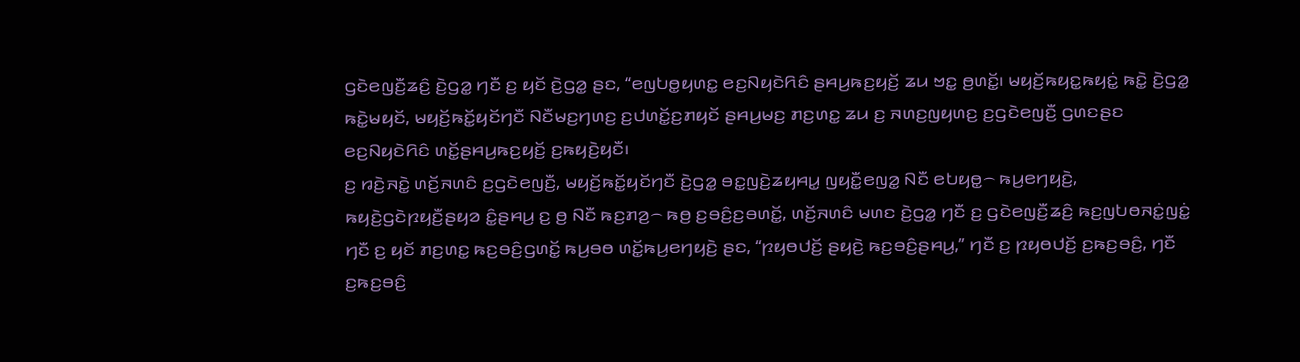ꤞꤢꤧꤕꤜꤢꤪ꤬ꤘꤢꤨ꤬ ꤢꤧ꤬ꤞꤤ꤭ ꤚꤢꤪ ꤢ꤬ ꤟꤢꤩ ꤢꤧ꤬ꤞꤤ꤭ ꤔꤢ, “ꤕꤜꤝꤥ꤭ꤟꤛꤢ꤭ ꤕꤢ꤬ꤡꤟꤢꤧꤖꤢꤨ ꤔꤌꤣ꤬ꤒꤢ꤬ꤟꤢꤩ꤬ ꤘꤣ ꤠꤢ꤭ ꤥ꤬ꤛꤢꤩ꤭꤯ ꤗꤟꤢꤩ꤬ꤒꤟꤢ꤭ꤒꤟꤢꤦ꤭ ꤒꤢꤧ꤭ ꤢꤧ꤬ꤞꤤ꤭ ꤒꤢꤧ꤭ꤗꤟꤢꤩ, ꤗꤟꤢꤩ꤬ꤒꤢꤩ꤭ꤟꤢꤩꤚꤢꤪ ꤡꤢꤪꤗꤢ꤬ꤚꤛꤢ꤬ ꤢ꤬ꤓꤛꤢꤩ꤭ꤢ꤬ꤊꤟꤢꤩ ꤔꤌꤣ꤬ꤗꤢ꤬ ꤊꤢ꤬ꤛꤢ꤭ ꤘꤣ ꤢ꤬ ꤏꤛꤢ꤬ꤜꤟꤛꤢ꤬ ꤢ꤬ꤞꤢꤧꤕꤜꤢꤪ꤬ ꤞꤛꤢꤔꤢ ꤕꤢ꤬ꤡꤟꤢꤧꤖꤢꤨ ꤛꤢꤩ꤭ꤔꤌꤣ꤬ꤒꤢ꤬ꤟꤢꤩ꤬ ꤢ꤬ꤒꤟꤢꤧ꤬ꤟꤢꤪ꤯
ꤢ꤬ ꤙꤢꤧ꤬ꤏꤢꤧ꤭ ꤛꤢꤩ꤬ꤏꤛꤢꤨ ꤢ꤬ꤞꤢꤧꤕꤜꤢꤪ꤬, ꤗꤟꤢꤩ꤬ꤒꤢꤩ꤭ꤟꤢꤩꤚꤢꤪ ꤢꤧ꤬ꤞꤤ꤭ ꤋꤢ꤭ꤜꤢꤧ꤬ꤘꤟꤌꤣ꤭ ꤜꤟꤢꤪ꤭ꤕꤜꤤ꤭ ꤡꤢꤪ ꤕꤝꤟꤥ꤭꤮ ꤒꤣ꤬ꤕꤚꤟꤢꤧ꤬, ꤒꤟꤢꤧ꤬ꤞꤢꤧꤐꤟꤢꤪ꤬ꤔꤟꤤ ꤢꤨ꤭ꤔꤌꤣ꤬ ꤢ꤬ ꤥ꤬ ꤡꤢꤪ ꤒꤢ꤬ꤊꤤ꤬꤮ ꤒꤥ꤬ ꤢ꤬ꤋꤢꤨ꤬ꤢ꤬ꤋꤛꤢꤩ꤭, ꤛꤢꤩ꤬ꤏꤛꤢꤨ ꤗꤛꤢ ꤢꤧ꤬ꤞꤤ꤭ ꤚꤢꤪ ꤢ꤬ ꤞꤢꤧꤕꤜꤢꤪ꤬ꤘꤢꤨ꤬ ꤒꤢ꤬ꤜꤝꤥꤏꤢꤦ꤭ꤜꤢꤦ꤭ ꤚꤢꤪ ꤢ꤬ ꤟꤢꤩ ꤊꤢ꤬ꤛꤢ꤭ ꤒꤢ꤬ꤋꤢꤨ꤬ꤞꤛꤢꤩ꤭ ꤒꤣ꤬ꤋꤥ ꤛꤢꤩ꤭ꤒꤣ꤬ꤕꤚꤟꤢꤧ꤬ ꤔꤢ, “ꤐꤟꤥꤓꤢꤩ꤬ ꤔꤟꤢꤧ꤬ ꤒꤢ꤬ꤋꤢꤨ꤬ꤔꤌꤣ꤬,” ꤚꤢꤪ ꤢ꤬ ꤐꤟꤥꤓꤢꤩ꤬ ꤢ꤬ꤒꤢ꤬ꤋꤢꤨ꤬, ꤚꤢꤪ ꤢ꤬ꤒꤢ꤬ꤋꤢꤨ꤬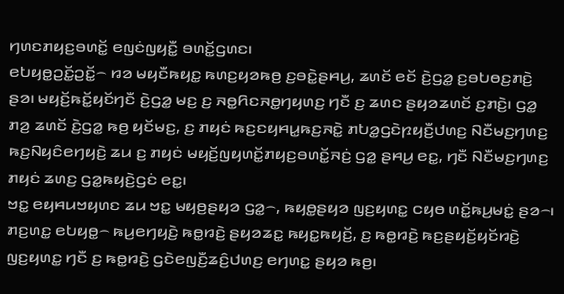ꤚꤛꤢꤊꤟꤢ꤬ꤋꤛꤢꤩ꤭ ꤕꤜꤢꤦꤜꤟꤢꤪ꤭ ꤋꤛꤢꤩ꤭ꤞꤛꤢ꤯
ꤕꤝꤟꤥ꤭ꤑꤢꤩ꤭ꤑꤢꤩ꤭꤮ ꤙꤤ ꤗꤟꤢꤪꤒꤟꤢ꤭ ꤒꤛꤢ꤬ꤟꤤꤒꤥ꤬ ꤢ꤬ꤋꤢꤧ꤭ꤔꤌꤣ꤬, ꤘꤛꤢꤩ ꤕꤢꤩ ꤢꤧ꤬ꤞꤤ꤭ ꤢ꤬ꤋꤝꤥꤢ꤬ꤊꤢꤧ꤬ ꤔꤤ꤯ ꤗꤟꤢꤩ꤬ꤒꤢꤩ꤭ꤟꤢꤩꤚꤢꤪ ꤢꤧ꤬ꤞꤤ꤭ ꤗꤢ꤬ ꤢ꤬ ꤏꤥ꤭ꤖꤢꤏꤥ꤭ꤚꤟꤛꤢ꤬ ꤚꤢꤪ ꤢ꤬ ꤘꤛꤢ ꤔꤟꤤꤘꤛꤢꤩ ꤢ꤬ꤊꤢꤧ꤬꤯ ꤞꤤ꤭ ꤊꤤ꤬ ꤘꤛꤢꤩ ꤢꤧ꤬ꤞꤤ꤭ ꤒꤥ꤬ ꤟꤢꤩꤗꤢ꤬, ꤢ꤬ ꤊꤟꤢꤦ ꤒꤢ꤬ꤢꤟꤌꤣ꤭ꤒꤢ꤬ꤏꤢꤧ꤭ ꤊꤝꤤ꤭ꤞꤢꤧꤐꤟꤢꤪ꤬ꤓꤛꤢ꤬ ꤡꤢꤪꤗꤢ꤬ꤚꤛꤢ꤬ ꤒꤢ꤬ꤡꤟꤢꤨꤕꤚꤟꤢꤧ꤬ ꤘꤣ ꤢ꤬ ꤊꤟꤢꤦ ꤗꤟꤢꤩ꤬ꤜꤟꤛꤢꤩ꤭ꤊꤟꤢ꤬ꤋꤛꤢꤩ꤭ꤏꤢꤦ꤬ ꤞꤤ꤭ ꤔꤌꤣ꤬ ꤕꤢ꤭, ꤚꤢꤪ ꤡꤢꤪꤗꤢ꤬ꤚꤛꤢ꤬ ꤊꤟꤢꤦ ꤘꤛꤢ꤬ ꤞꤤ꤭ꤒꤟꤢꤧ꤬ꤞꤢꤦ ꤕꤢ꤭꤯
ꤠꤢ꤭ ꤕꤟꤌꤣꤠꤟꤛꤢ ꤘꤣ ꤠꤢ꤭ ꤗꤟꤥ꤬ꤔꤟꤤ ꤞꤤ꤭꤮, ꤒꤟꤥ꤭ꤔꤟꤤ ꤜꤢ꤬ꤟꤛꤢ꤭ ꤍꤟꤥ ꤛꤢꤩ꤭ꤒꤣ꤬ꤗꤢꤦ꤭ ꤔꤤ꤮꤯ ꤊꤢ꤬ꤛꤢ꤭ ꤕꤝꤟꤥ꤭꤮ ꤒꤣ꤬ꤕꤚꤟꤢꤧ꤬ ꤒꤥ꤭ꤙꤢꤧ꤬ ꤔꤟꤤꤘꤢ꤭ ꤒꤟꤢ꤭ꤒꤟꤢꤩ꤬, ꤢ꤬ ꤒꤥ꤭ꤙꤢꤧ꤬ ꤒꤢ꤬ꤔꤟꤢꤩ꤬ꤟꤢꤩꤙꤢꤧ꤬ ꤜꤢ꤬ꤟꤛꤢ꤭ ꤚꤢꤪ ꤢ꤬ ꤒꤥ꤭ꤙꤢꤧ꤬ ꤞꤢꤧꤕꤜꤢꤪ꤬ꤘꤢꤨ꤬ꤓꤛꤢ꤬ ꤕꤚꤛꤢ꤭ ꤔꤟꤤ ꤒꤥ꤬꤯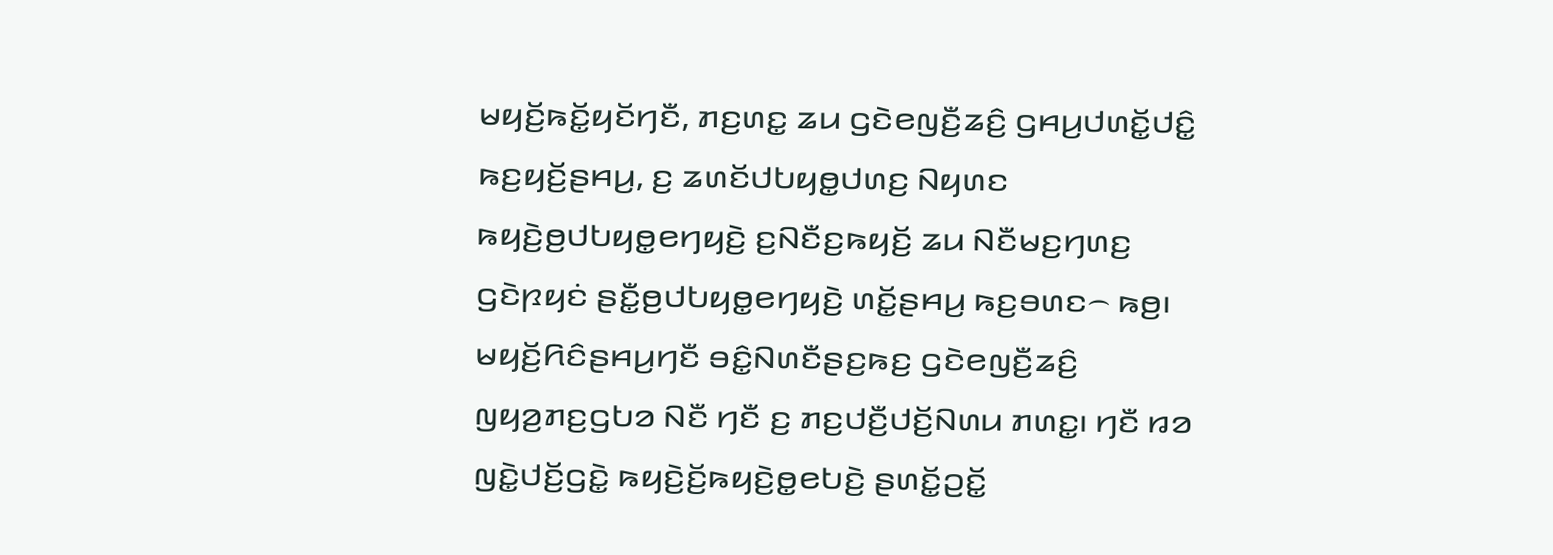ꤗꤟꤢꤩ꤬ꤒꤢꤩ꤭ꤟꤢꤩꤚꤢꤪ, ꤊꤢ꤬ꤛꤢ꤭ ꤘꤣ ꤞꤢꤧꤕꤜꤢꤪ꤬ꤘꤢꤨ꤬ ꤞꤌꤣ꤬ꤓꤛꤢꤩ꤭ꤓꤢꤨ꤭ ꤒꤢ꤬ꤟꤢꤩ꤬ꤔꤌꤣ꤬, ꤢ꤬ ꤘꤛꤢꤩꤓꤝꤟꤥ꤭ꤓꤛꤢ꤬ ꤡꤟꤛꤢ ꤒꤟꤢꤧ꤬ꤥ꤬ꤓꤝꤟꤥ꤭ꤕꤚꤟꤢꤧ꤬ ꤢ꤬ꤡꤢꤪꤢ꤬ꤒꤟꤢꤩ꤬ ꤘꤣ ꤡꤢꤪꤗꤢ꤬ꤚꤛꤢ꤬ ꤞꤢꤧꤐꤟꤢꤦ ꤔꤢꤪ꤭ꤥ꤬ꤓꤝꤟꤥ꤭ꤕꤚꤟꤢꤧ꤬ ꤛꤢꤩ꤭ꤔꤌꤣ꤬ ꤒꤢ꤬ꤋꤛꤢ꤮ ꤒꤥ꤬꤯
ꤗꤟꤢꤩ꤬ꤖꤢꤨꤔꤌꤣ꤬ꤚꤢꤪ ꤋꤢꤨ꤭ꤡꤛꤢꤪꤔꤢ꤬ꤒꤢ꤬ ꤞꤢꤧꤕꤜꤢꤪ꤬ꤘꤢꤨ꤬ ꤜꤟꤤ꤬ꤊꤢ꤬ꤞꤝꤤ ꤡꤢꤪ ꤚꤢꤪ ꤢ꤬ ꤊꤢ꤬ꤓꤢꤪ꤬ꤓꤢꤩ꤬ꤡꤛꤣ ꤊꤛꤢ꤭꤯ ꤚꤢꤪ ꤙꤤ ꤜꤢꤧ꤭ꤓꤢꤩ꤬ꤞꤢꤧ꤭ ꤒꤟꤢꤧ꤬ꤢꤩ꤬ꤒꤟꤢꤧ꤬ꤥ꤭ꤕꤝꤢꤧ꤬ ꤔꤛꤢꤩ꤭ꤑꤢꤩ꤭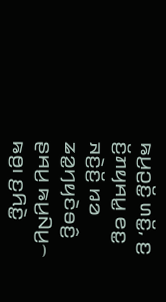ꤒꤣ꤬ꤑꤢꤩ꤭ ꤛꤢꤩ꤭, ꤢ꤬ ꤢꤩ꤬ꤊꤟꤌꤣ꤭ ꤕꤢ꤭ ꤏꤢꤧ꤬ꤢꤩ꤬ ꤙꤤ ꤘꤤ꤭ꤚꤟꤢꤧꤋꤢꤨ꤬ ꤔꤌꤣ꤬ ꤒꤣ꤬ꤡꤣ꤬꤮ ꤒꤥ꤬꤯ ꤢ꤬ꤖꤢꤧ꤭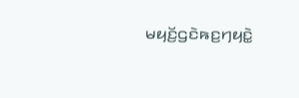ꤗꤟꤢꤩ꤬ꤞꤢꤧꤒꤢ꤬ꤚꤟꤢꤧ꤭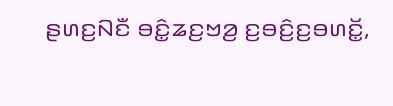ꤔꤛꤢ꤬ꤡꤢꤪ ꤋꤢꤨ꤭ꤘꤢ꤬ꤠꤤ꤬ ꤢ꤬ꤋꤢꤨ꤬ꤢ꤬ꤋꤛꤢꤩ꤭,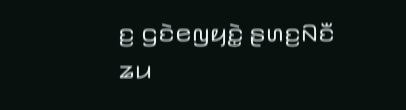ꤢ꤬ ꤞꤢꤧꤕꤜꤟꤢꤧ꤭ ꤔꤛꤢ꤬ꤡꤢꤪ ꤘꤣ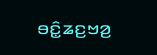ꤋꤢꤨ꤭ꤘꤢ꤬ꤠꤤ꤬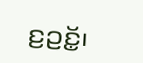ꤢ꤬ꤑꤢꤩ꤭꤯